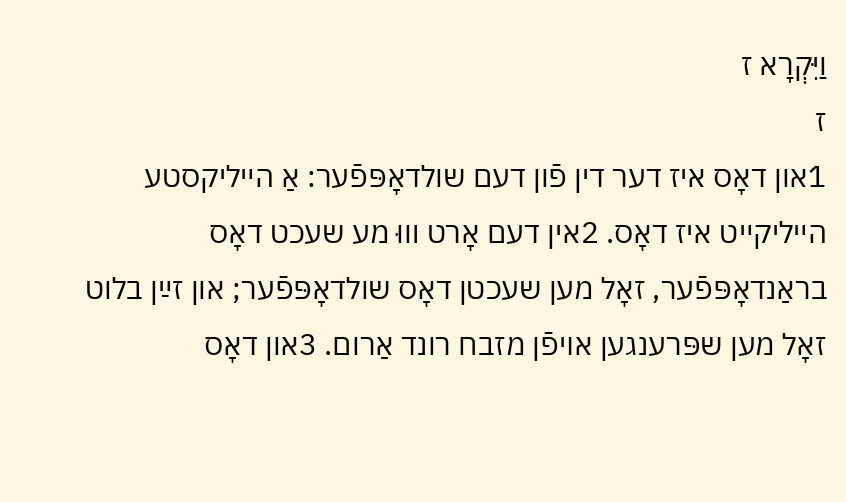וַיִּקְרָא ז
ז
1און דאָס איז דער דין פֿון דעם שולדאָפּפֿער: אַ הײליקסטע הײליקײט איז דאָס. 2אין דעם אָרט װוּ מע שעכט דאָס בראַנדאָפּפֿער, זאָל מען שעכטן דאָס שולדאָפּפֿער; און זײַן בלוט זאָל מען שפּרענגען אױפֿן מזבח רונד אַרום. 3און דאָס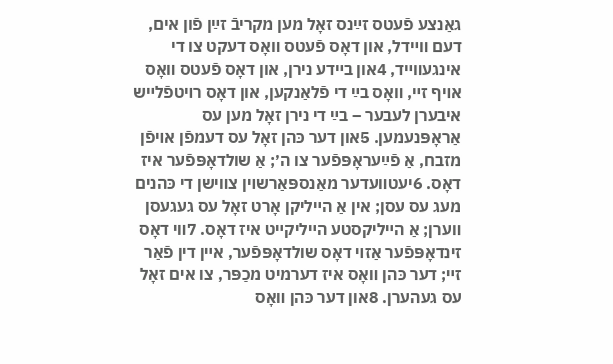גאַנצע פֿעטס זײַנס זאָל מען מקריבֿ זײַן פֿון אים, דעם װײדל, און דאָס פֿעטס װאָס דעקט צו די אינגעװײד, 4און בײדע נירן, און דאָס פֿעטס װאָס אױף זײ, װאָס בײַ די פֿלאַנקען, און דאָס רױטפֿלײש איבערן לעבער – בײַ די נירן זאָל מען עס אַראָפּנעמען. 5און דער כּהן זאָל עס דעמפֿן אױפֿן מזבח, אַ פֿײַעראָפּפֿער צו ה׳; אַ שולדאָפּפֿער איז דאָס. 6יעטװעדער מאַנספּאַרשױן צװישן די כּהנים מעג עס עסן; אין אַ הײליקן אָרט זאָל עס געגעסן װערן; אַ הײליקסטע הײליקײט איז דאָס. 7װי דאָס זינדאָפּפֿער אַזױ דאָס שולדאָפּפֿער, אײן דין פֿאַר זײ; דער כּהן װאָס איז דערמיט מכַפּר, צו אים זאָל עס געהערן. 8און דער כּהן װאָס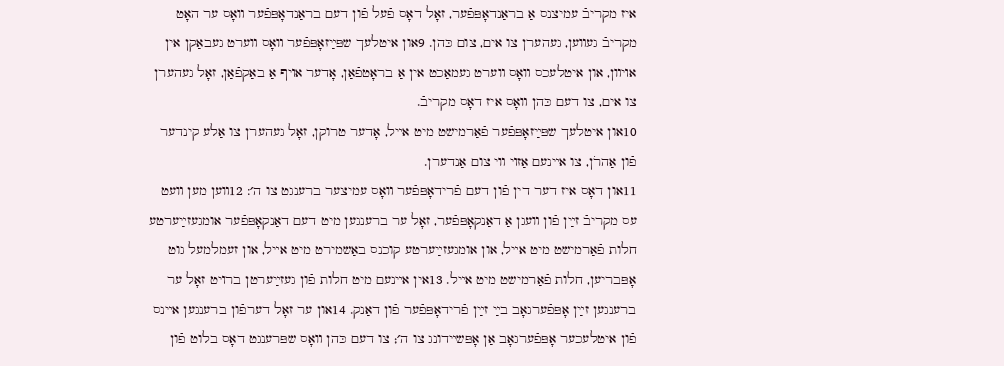איז מקריבֿ עמיצנס אַ בראַנדאָפּפֿער, זאָל דאָס פֿעל פֿון דעם בראַנדאָפּפֿער װאָס ער האָט מקריבֿ געװען, געהערן צו אים, צום כּהן. 9און איטלעך שפּײַזאָפּפֿער װאָס װערט געבאַקן אין אױװן, און איטלעכס װאָס װערט געמאַכט אין אַ בראָטפֿאַן, אָדער אױף אַ באַקפֿאַן, זאָל געהערן צו אים, צו דעם כּהן װאָס איז דאָס מקריבֿ.
10און איטלעך שפּײַזאָפּפֿער פֿאַרמישט מיט אײל, אָדער טרוקן, זאָל געהערן צו אַלע קינדער פֿון אַהרֹן, צו אײנעם אַזױ װי צום אַנדערן.
11און דאָס איז דער דין פֿון דעם פֿרידאָפּפֿער װאָס עמיצער ברענגט צו ה׳: 12װען מען װעט עס מקריבֿ זײַן פֿון װעגן אַ דאַנקאָפּפֿער, זאָל ער ברענגען מיט דעם דאַנקאָפּפֿער אומגעזײַערטע חלות פֿאַרמישט מיט אײל, און אומגעזײַערטע קוכנס באַשמירט מיט אײל, און זעמלמעל גוט אָפּבריען, חלות פֿאַרמישט מיט אײל. 13אין אײנעם מיט חלות פֿון געזײַערטן ברױט זאָל ער ברענגען זײַן אָפּפֿערגאָב בײַ זײַן פֿרידאָפּפֿער פֿון דאַנק. 14און ער זאָל דערפֿון ברענגען אײנס פֿון איטלעכער אָפּפֿערגאָב אַן אָפּשײדונג צו ה׳; צו דעם כּהן װאָס שפּרענגט דאָס בלוט פֿון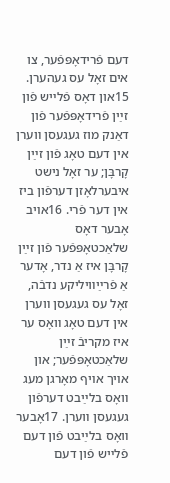דעם פֿרידאָפּפֿער, צו אים זאָל עס געהערן.
15און דאָס פֿלײש פֿון זײַן פֿרידאָפּפֿער פֿון דאַנק מוז געגעסן װערן אין דעם טאָג פֿון זײַן קָרבָּן; ער זאָל נישט איבערלאָזן דערפֿון ביז אין דער פֿרי. 16אױב אָבער דאָס שלאַכטאָפּפֿער פֿון זײַן קָרבָּן איז אַ נדר, אָדער אַ פֿרײַװיליקע נדבֿה, זאָל עס געגעסן װערן אין דעם טאָג װאָס ער איז מקריבֿ זײַן שלאַכטאָפּפֿער; און אױך אױף מאָרגן מעג װאָס בלײַבט דערפֿון געגעסן װערן. 17אָבער װאָס בלײַבט פֿון דעם פֿלײש פֿון דעם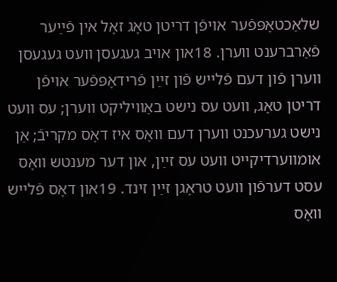שלאַכטאָפּפֿער אױפֿן דריטן טאָג זאָל אין פֿײַער פֿאַרברענט װערן. 18און אױב געגעסן װעט געגעסן װערן פֿון דעם פֿלײש פֿון זײַן פֿרידאָפּפֿער אױפֿן דריטן טאָג, װעט עס נישט באַװיליקט װערן; עס װעט נישט גערעכנט װערן דעם װאָס איז דאָס מקריבֿ; אַן אומװערדיקײט װעט עס זײַן, און דער מענטש װאָס עסט דערפֿון װעט טראָגן זײַן זינד. 19און דאָס פֿלײש װאָס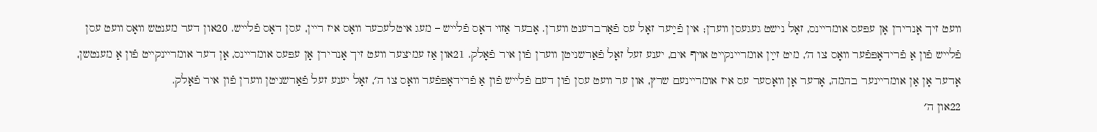װעט זיך אָנרירן אָן עפּעס אומרײנס, זאָל נישט געגעסן װערן; אין פֿײַער זאָל עס פֿאַרברענט װערן. אָבער אַזױ דאָס פֿלײש – מעג איטלעכער װאָס איז רײן, עסן דאָס פֿלײש. 20און דער מענטש װאָס װעט עסן פֿלײש פֿון אַ פֿרידאָפּפֿער װאָס צו ה׳, מיט זײַן אומרײנקײט אױף אים, יענע זעל זאָל פֿאַרשניטן װערן פֿון איר פֿאָלק. 21און אַז עמיצער װעט זיך אָנרירן אָן עפּעס אומרײנס, אָן דער אומרײנקײט פֿון אַ מענטשן, אָדער אָן אַן אומרײנער בהמה, אָדער אָן װאָסער עס איז אומרײנעם שרץ, און ער װעט עסן פֿון דעם פֿלײש פֿון אַ פֿרידאָפּפֿער װאָס צו ה׳, זאָל יענע זעל פֿאַרשניטן װערן פֿון איר פֿאָלק.
22און ה׳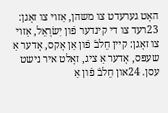האָט גערעדט צו משהן, אַזױ צו זאָגן: 23רעד צו די קינדער פֿון יִשׂרָאֵל, אַזױ צו זאָגן: קײן חֵלבֿ פֿון אַן אָקס, אָדער אַ שעפּס, אָדער אַ ציג, זאָלט איר נישט עסן. 24און חֵלבֿ פֿון אַ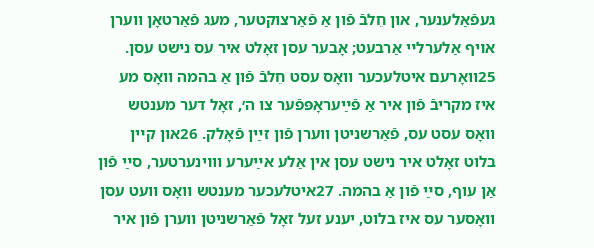געפֿאַלענער, און חֵלבֿ פֿון אַ פֿאַרצוקטער, מעג פֿאַרטאָן װערן אױף אַלערלײ אַרבעט; אָבער עסן זאָלט איר עס נישט עסן. 25װאָרעם איטלעכער װאָס עסט חֵלבֿ פֿון אַ בהמה װאָס מע איז מקריבֿ פֿון איר אַ פֿײַעראָפּפֿער צו ה׳, זאָל דער מענטש װאָס עסט עס, פֿאַרשניטן װערן פֿון זײַן פֿאָלק. 26און קײן בלוט זאָלט איר נישט עסן אין אַלע אײַערע װױנערטער, סײַ פֿון אַן עוף, סײַ פֿון אַ בהמה. 27איטלעכער מענטש װאָס װעט עסן װאָסער עס איז בלוט, יענע זעל זאָל פֿאַרשניטן װערן פֿון איר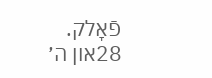פֿאָלק.
28און ה׳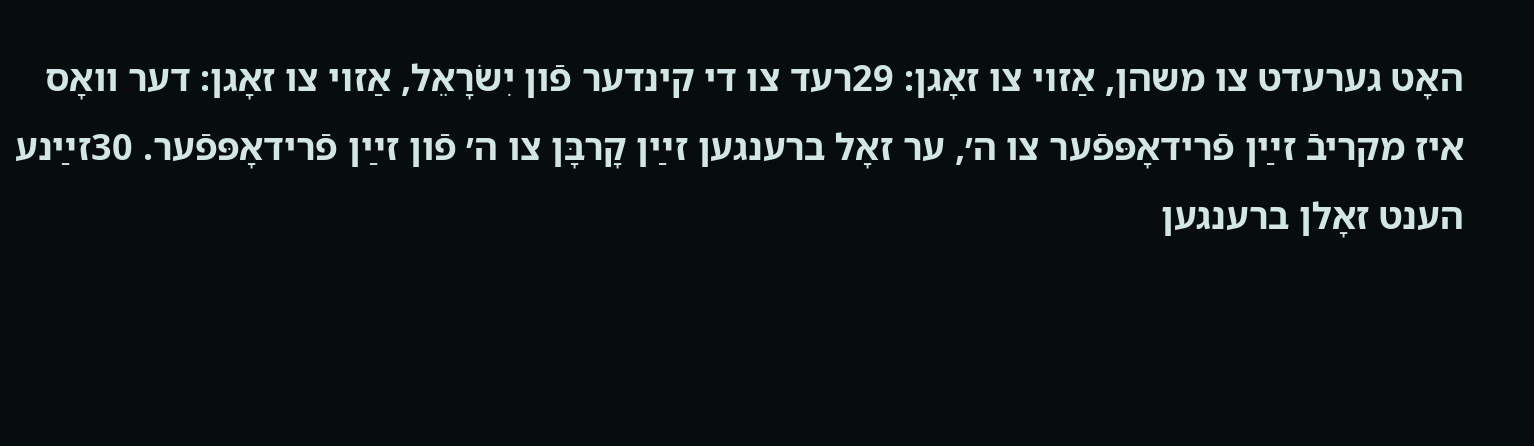האָט גערעדט צו משהן, אַזױ צו זאָגן: 29רעד צו די קינדער פֿון יִשׂרָאֵל, אַזױ צו זאָגן: דער װאָס איז מקריבֿ זײַן פֿרידאָפּפֿער צו ה׳, ער זאָל ברענגען זײַן קָרבָּן צו ה׳ פֿון זײַן פֿרידאָפּפֿער. 30זײַנע הענט זאָלן ברענגען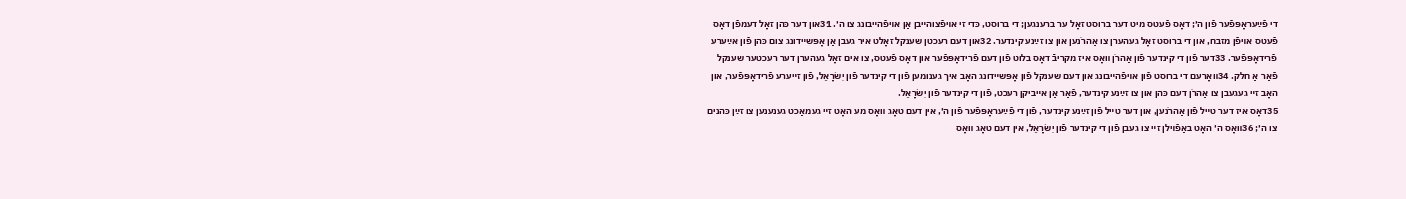די פֿײַעראָפּפֿער פֿון ה׳; דאָס פֿעטס מיט דער ברוסט זאָל ער ברענגען; די ברוסט, כּדי זי אױפֿצוהײבן אַן אױפֿהײבונג צו ה׳. 31און דער כּהן זאָל דעמפֿן דאָס פֿעטס אױפֿן מזבח, און די ברוסט זאָל געהערן צו אַהרֹנען און צו זײַנע קינדער. 32און דעם רעכטן שענקל זאָלט איר געבן אַן אָפּשײדונג צום כּהן פֿון אײַערע פֿרידאָפּפֿער. 33דער פֿון די קינדער פֿון אַהרֹן װאָס איז מקריבֿ דאָס בלוט פֿון דעם פֿרידאָפּפֿער און דאָס פֿעטס, צו אים זאָל געהערן דער רעכטער שענקל פֿאַר אַ חלק. 34װאָרעם די ברוסט פֿון אױפֿהײבונג און דעם שענקל פֿון אָפּשײדונג האָב איך גענומען פֿון די קינדער פֿון יִשׂרָאֵל, פֿון זײערע פֿרידאָפּפֿער, און האָב זײ געגעבן צו אַהרֹן דעם כּהן און צו זײַנע קינדער, פֿאַר אַן אײביקן רעכט, פֿון די קינדער פֿון יִשׂרָאֵל.
35דאָס איז דער טײל פֿון אַהרֹנען, און דער טײל פֿון זײַנע קינדער, פֿון די פֿײַעראָפּפֿער פֿון ה׳, אין דעם טאָג װאָס מע האָט זײ געמאַכט גענענען צו זײַן כּהנים צו ה׳; 36װאָס ה׳ האָט באַפֿױלן זײ צו געבן פֿון די קינדער פֿון יִשׂרָאֵל, אין דעם טאָג װאָס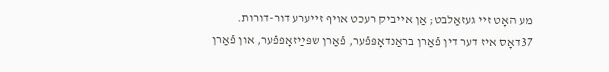מע האָט זײ געזאַלבט; אַן אײביק רעכט אױף זײערע דור-דורות.
37דאָס איז דער דין פֿאַרן בראַנדאָפּפֿער, פֿאַרן שפּײַזאָפּפֿער, און פֿאַרן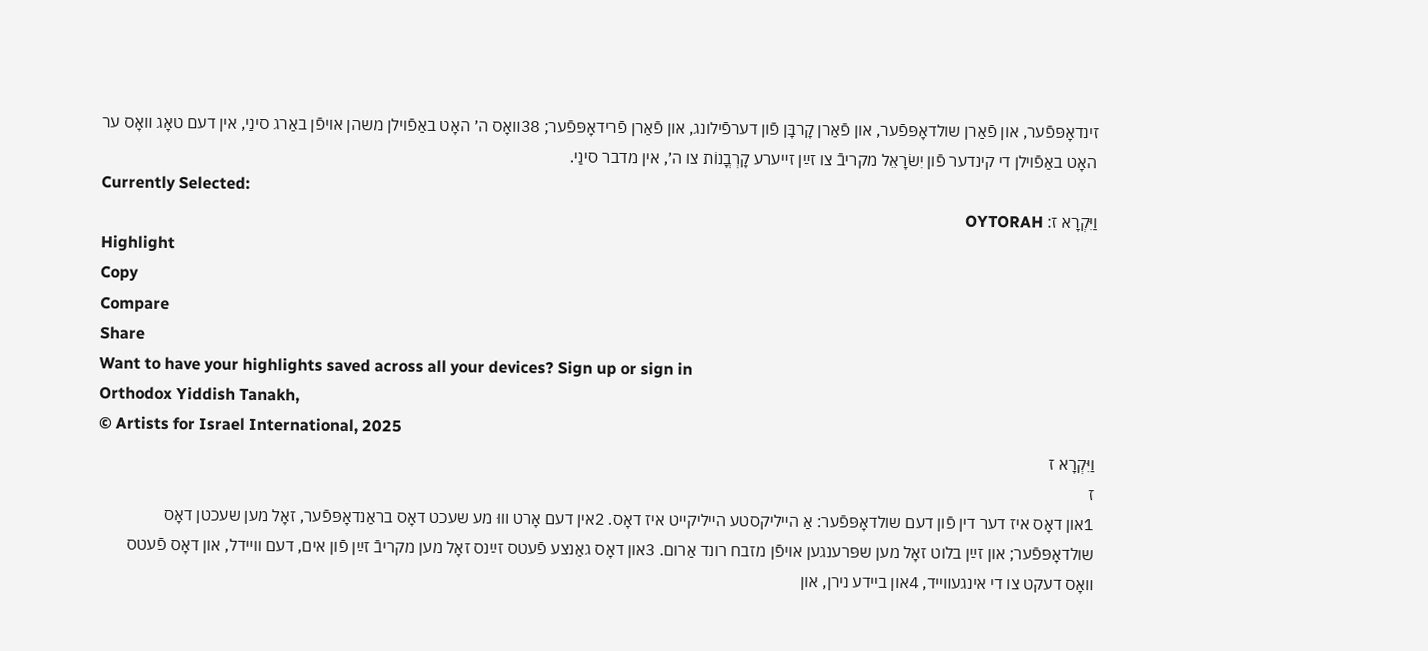זינדאָפּפֿער, און פֿאַרן שולדאָפּפֿער, און פֿאַרן קָרבָּן פֿון דערפֿילונג, און פֿאַרן פֿרידאָפּפֿער; 38װאָס ה׳ האָט באַפֿױלן משהן אױפֿן באַרג סינַי, אין דעם טאָג װאָס ער האָט באַפֿױלן די קינדער פֿון יִשׂרָאֵל מקריבֿ צו זײַן זײערע קָרְבֳנוֹת צו ה׳, אין מדבר סינַי.
Currently Selected:
וַיִּקְרָא ז: OYTORAH
Highlight
Copy
Compare
Share
Want to have your highlights saved across all your devices? Sign up or sign in
Orthodox Yiddish Tanakh,
© Artists for Israel International, 2025
וַיִּקְרָא ז
ז
1און דאָס איז דער דין פֿון דעם שולדאָפּפֿער: אַ הײליקסטע הײליקײט איז דאָס. 2אין דעם אָרט װוּ מע שעכט דאָס בראַנדאָפּפֿער, זאָל מען שעכטן דאָס שולדאָפּפֿער; און זײַן בלוט זאָל מען שפּרענגען אױפֿן מזבח רונד אַרום. 3און דאָס גאַנצע פֿעטס זײַנס זאָל מען מקריבֿ זײַן פֿון אים, דעם װײדל, און דאָס פֿעטס װאָס דעקט צו די אינגעװײד, 4און בײדע נירן, און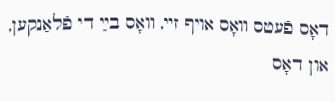דאָס פֿעטס װאָס אױף זײ, װאָס בײַ די פֿלאַנקען, און דאָס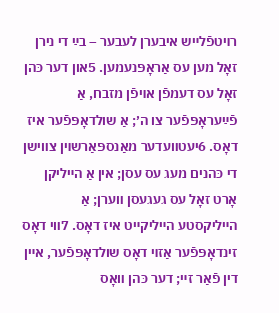רױטפֿלײש איבערן לעבער – בײַ די נירן זאָל מען עס אַראָפּנעמען. 5און דער כּהן זאָל עס דעמפֿן אױפֿן מזבח, אַ פֿײַעראָפּפֿער צו ה׳; אַ שולדאָפּפֿער איז דאָס. 6יעטװעדער מאַנספּאַרשױן צװישן די כּהנים מעג עס עסן; אין אַ הײליקן אָרט זאָל עס געגעסן װערן; אַ הײליקסטע הײליקײט איז דאָס. 7װי דאָס זינדאָפּפֿער אַזױ דאָס שולדאָפּפֿער, אײן דין פֿאַר זײ; דער כּהן װאָס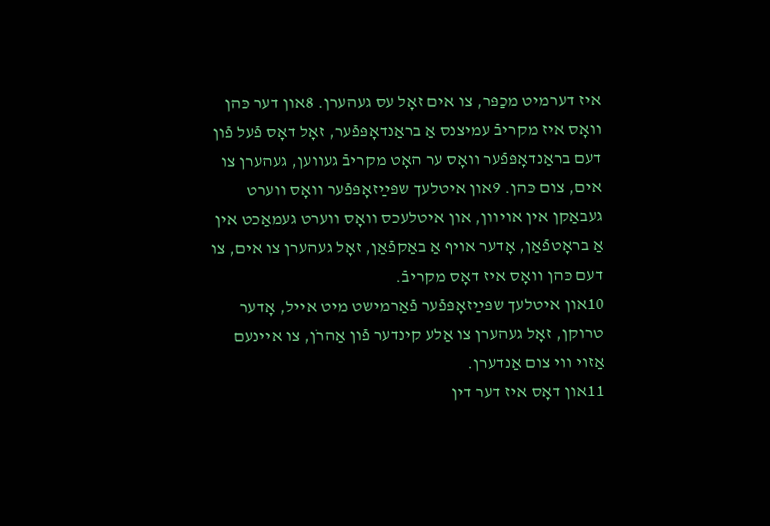איז דערמיט מכַפּר, צו אים זאָל עס געהערן. 8און דער כּהן װאָס איז מקריבֿ עמיצנס אַ בראַנדאָפּפֿער, זאָל דאָס פֿעל פֿון דעם בראַנדאָפּפֿער װאָס ער האָט מקריבֿ געװען, געהערן צו אים, צום כּהן. 9און איטלעך שפּײַזאָפּפֿער װאָס װערט געבאַקן אין אױװן, און איטלעכס װאָס װערט געמאַכט אין אַ בראָטפֿאַן, אָדער אױף אַ באַקפֿאַן, זאָל געהערן צו אים, צו דעם כּהן װאָס איז דאָס מקריבֿ.
10און איטלעך שפּײַזאָפּפֿער פֿאַרמישט מיט אײל, אָדער טרוקן, זאָל געהערן צו אַלע קינדער פֿון אַהרֹן, צו אײנעם אַזױ װי צום אַנדערן.
11און דאָס איז דער דין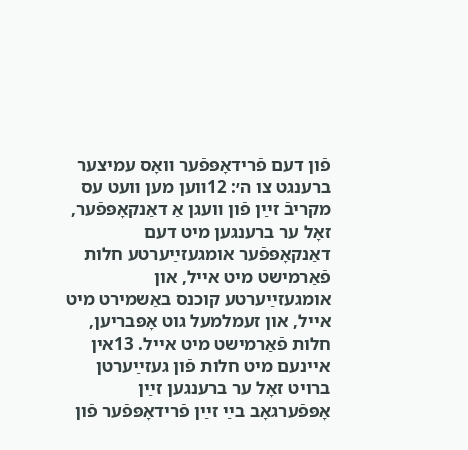פֿון דעם פֿרידאָפּפֿער װאָס עמיצער ברענגט צו ה׳: 12װען מען װעט עס מקריבֿ זײַן פֿון װעגן אַ דאַנקאָפּפֿער, זאָל ער ברענגען מיט דעם דאַנקאָפּפֿער אומגעזײַערטע חלות פֿאַרמישט מיט אײל, און אומגעזײַערטע קוכנס באַשמירט מיט אײל, און זעמלמעל גוט אָפּבריען, חלות פֿאַרמישט מיט אײל. 13אין אײנעם מיט חלות פֿון געזײַערטן ברױט זאָל ער ברענגען זײַן אָפּפֿערגאָב בײַ זײַן פֿרידאָפּפֿער פֿון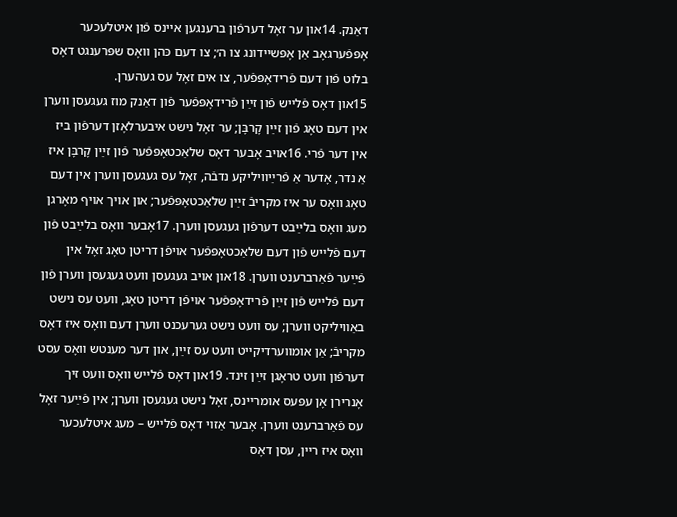דאַנק. 14און ער זאָל דערפֿון ברענגען אײנס פֿון איטלעכער אָפּפֿערגאָב אַן אָפּשײדונג צו ה׳; צו דעם כּהן װאָס שפּרענגט דאָס בלוט פֿון דעם פֿרידאָפּפֿער, צו אים זאָל עס געהערן.
15און דאָס פֿלײש פֿון זײַן פֿרידאָפּפֿער פֿון דאַנק מוז געגעסן װערן אין דעם טאָג פֿון זײַן קָרבָּן; ער זאָל נישט איבערלאָזן דערפֿון ביז אין דער פֿרי. 16אױב אָבער דאָס שלאַכטאָפּפֿער פֿון זײַן קָרבָּן איז אַ נדר, אָדער אַ פֿרײַװיליקע נדבֿה, זאָל עס געגעסן װערן אין דעם טאָג װאָס ער איז מקריבֿ זײַן שלאַכטאָפּפֿער; און אױך אױף מאָרגן מעג װאָס בלײַבט דערפֿון געגעסן װערן. 17אָבער װאָס בלײַבט פֿון דעם פֿלײש פֿון דעם שלאַכטאָפּפֿער אױפֿן דריטן טאָג זאָל אין פֿײַער פֿאַרברענט װערן. 18און אױב געגעסן װעט געגעסן װערן פֿון דעם פֿלײש פֿון זײַן פֿרידאָפּפֿער אױפֿן דריטן טאָג, װעט עס נישט באַװיליקט װערן; עס װעט נישט גערעכנט װערן דעם װאָס איז דאָס מקריבֿ; אַן אומװערדיקײט װעט עס זײַן, און דער מענטש װאָס עסט דערפֿון װעט טראָגן זײַן זינד. 19און דאָס פֿלײש װאָס װעט זיך אָנרירן אָן עפּעס אומרײנס, זאָל נישט געגעסן װערן; אין פֿײַער זאָל עס פֿאַרברענט װערן. אָבער אַזױ דאָס פֿלײש – מעג איטלעכער װאָס איז רײן, עסן דאָס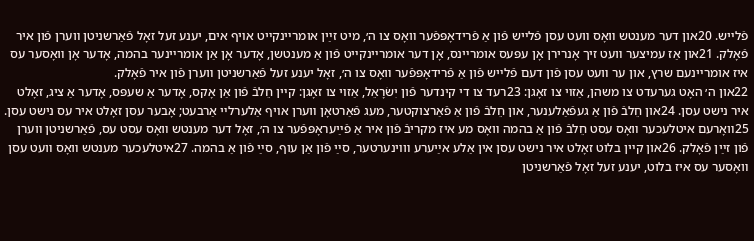פֿלײש. 20און דער מענטש װאָס װעט עסן פֿלײש פֿון אַ פֿרידאָפּפֿער װאָס צו ה׳, מיט זײַן אומרײנקײט אױף אים, יענע זעל זאָל פֿאַרשניטן װערן פֿון איר פֿאָלק. 21און אַז עמיצער װעט זיך אָנרירן אָן עפּעס אומרײנס, אָן דער אומרײנקײט פֿון אַ מענטשן, אָדער אָן אַן אומרײנער בהמה, אָדער אָן װאָסער עס איז אומרײנעם שרץ, און ער װעט עסן פֿון דעם פֿלײש פֿון אַ פֿרידאָפּפֿער װאָס צו ה׳, זאָל יענע זעל פֿאַרשניטן װערן פֿון איר פֿאָלק.
22און ה׳ האָט גערעדט צו משהן, אַזױ צו זאָגן: 23רעד צו די קינדער פֿון יִשׂרָאֵל, אַזױ צו זאָגן: קײן חֵלבֿ פֿון אַן אָקס, אָדער אַ שעפּס, אָדער אַ ציג, זאָלט איר נישט עסן. 24און חֵלבֿ פֿון אַ געפֿאַלענער, און חֵלבֿ פֿון אַ פֿאַרצוקטער, מעג פֿאַרטאָן װערן אױף אַלערלײ אַרבעט; אָבער עסן זאָלט איר עס נישט עסן. 25װאָרעם איטלעכער װאָס עסט חֵלבֿ פֿון אַ בהמה װאָס מע איז מקריבֿ פֿון איר אַ פֿײַעראָפּפֿער צו ה׳, זאָל דער מענטש װאָס עסט עס, פֿאַרשניטן װערן פֿון זײַן פֿאָלק. 26און קײן בלוט זאָלט איר נישט עסן אין אַלע אײַערע װױנערטער, סײַ פֿון אַן עוף, סײַ פֿון אַ בהמה. 27איטלעכער מענטש װאָס װעט עסן װאָסער עס איז בלוט, יענע זעל זאָל פֿאַרשניטן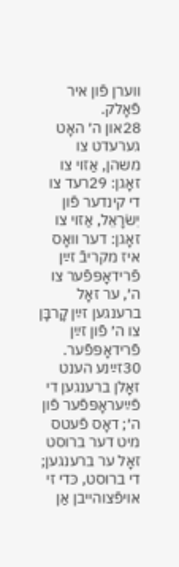װערן פֿון איר פֿאָלק.
28און ה׳ האָט גערעדט צו משהן, אַזױ צו זאָגן: 29רעד צו די קינדער פֿון יִשׂרָאֵל, אַזױ צו זאָגן: דער װאָס איז מקריבֿ זײַן פֿרידאָפּפֿער צו ה׳, ער זאָל ברענגען זײַן קָרבָּן צו ה׳ פֿון זײַן פֿרידאָפּפֿער. 30זײַנע הענט זאָלן ברענגען די פֿײַעראָפּפֿער פֿון ה׳; דאָס פֿעטס מיט דער ברוסט זאָל ער ברענגען; די ברוסט, כּדי זי אױפֿצוהײבן אַן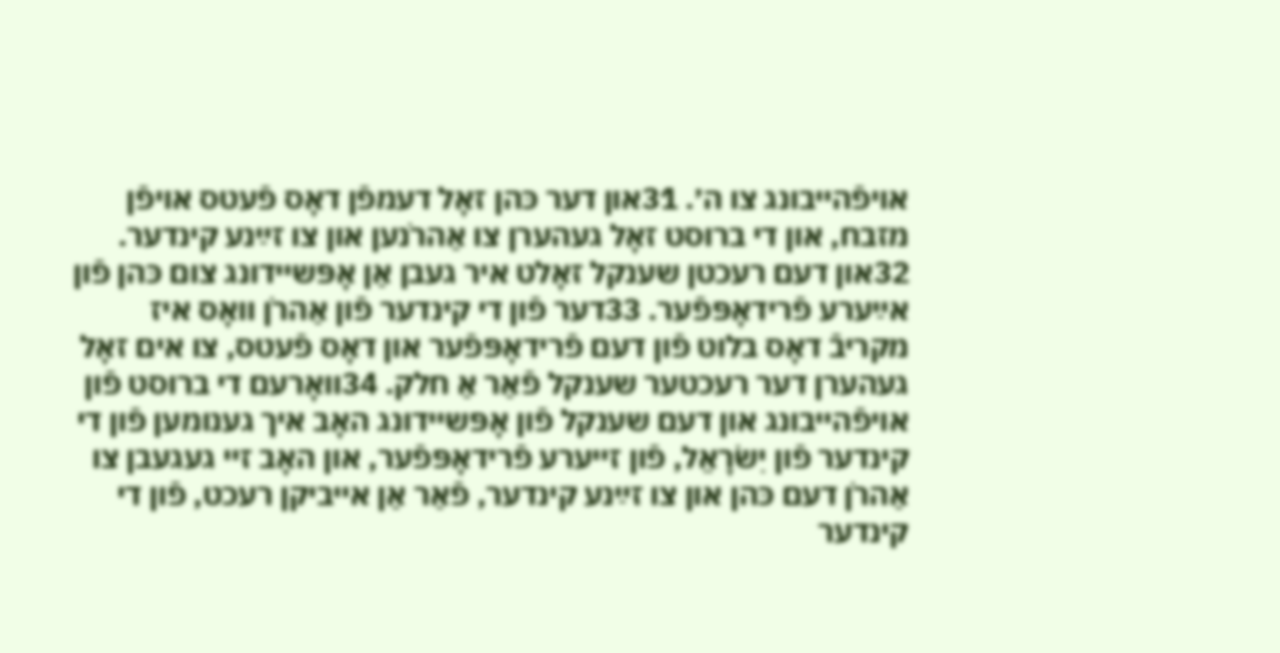אױפֿהײבונג צו ה׳. 31און דער כּהן זאָל דעמפֿן דאָס פֿעטס אױפֿן מזבח, און די ברוסט זאָל געהערן צו אַהרֹנען און צו זײַנע קינדער. 32און דעם רעכטן שענקל זאָלט איר געבן אַן אָפּשײדונג צום כּהן פֿון אײַערע פֿרידאָפּפֿער. 33דער פֿון די קינדער פֿון אַהרֹן װאָס איז מקריבֿ דאָס בלוט פֿון דעם פֿרידאָפּפֿער און דאָס פֿעטס, צו אים זאָל געהערן דער רעכטער שענקל פֿאַר אַ חלק. 34װאָרעם די ברוסט פֿון אױפֿהײבונג און דעם שענקל פֿון אָפּשײדונג האָב איך גענומען פֿון די קינדער פֿון יִשׂרָאֵל, פֿון זײערע פֿרידאָפּפֿער, און האָב זײ געגעבן צו אַהרֹן דעם כּהן און צו זײַנע קינדער, פֿאַר אַן אײביקן רעכט, פֿון די קינדער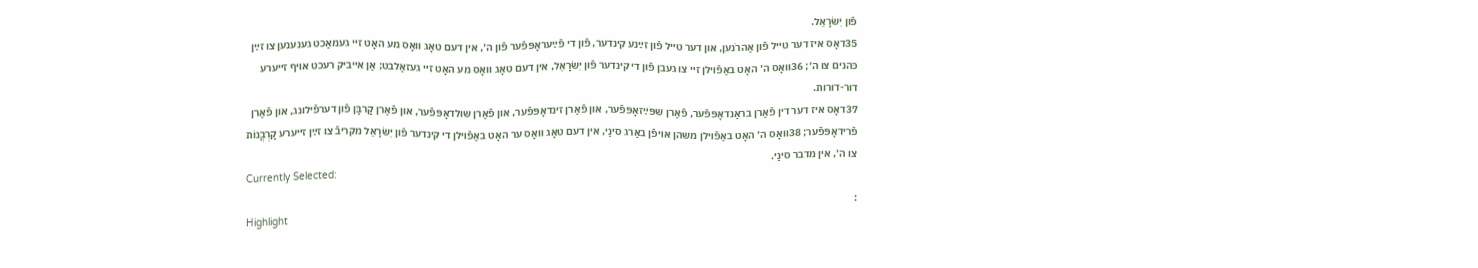פֿון יִשׂרָאֵל.
35דאָס איז דער טײל פֿון אַהרֹנען, און דער טײל פֿון זײַנע קינדער, פֿון די פֿײַעראָפּפֿער פֿון ה׳, אין דעם טאָג װאָס מע האָט זײ געמאַכט גענענען צו זײַן כּהנים צו ה׳; 36װאָס ה׳ האָט באַפֿױלן זײ צו געבן פֿון די קינדער פֿון יִשׂרָאֵל, אין דעם טאָג װאָס מע האָט זײ געזאַלבט; אַן אײביק רעכט אױף זײערע דור-דורות.
37דאָס איז דער דין פֿאַרן בראַנדאָפּפֿער, פֿאַרן שפּײַזאָפּפֿער, און פֿאַרן זינדאָפּפֿער, און פֿאַרן שולדאָפּפֿער, און פֿאַרן קָרבָּן פֿון דערפֿילונג, און פֿאַרן פֿרידאָפּפֿער; 38װאָס ה׳ האָט באַפֿױלן משהן אױפֿן באַרג סינַי, אין דעם טאָג װאָס ער האָט באַפֿױלן די קינדער פֿון יִשׂרָאֵל מקריבֿ צו זײַן זײערע קָרְבֳנוֹת צו ה׳, אין מדבר סינַי.
Currently Selected:
:
Highlight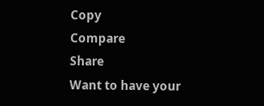Copy
Compare
Share
Want to have your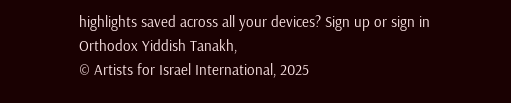highlights saved across all your devices? Sign up or sign in
Orthodox Yiddish Tanakh,
© Artists for Israel International, 2025